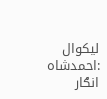لیکوال :احمدشاه انګار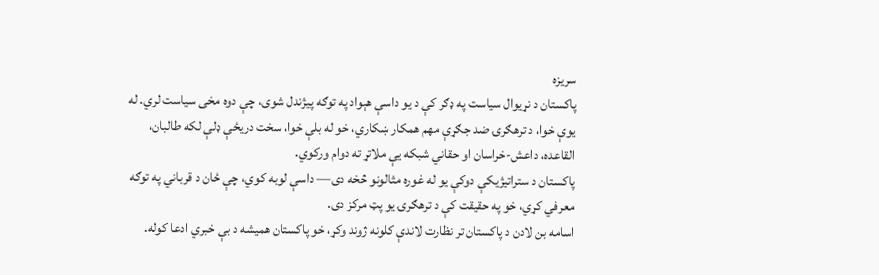سریزه
پاکستان د نړیوال سیاست په ډګر کې د یو داسې هېواد په توګه پیژندل شوی، چې دوه مخی سیاست لري. له یوې خوا، د ترهګرۍ ضد جګړې مهم همکار ښکاري، خو له بلې خوا، سخت دریځې ډلې لکه طالبان، القاعده، داعش-خراسان او حقاني شبکه یې ملاتړ ته دوام ورکوي.
پاکستان د ستراتیژیکې دوکې یو له غوره مثالونو څخه دی— داسې لوبه کوي، چې ځان د قرباني په توګه معرفي کړي، خو په حقیقت کې د ترهګرۍ یو پټ مرکز دی.
اسامه بن لادن د پاکستان تر نظارت لاندې کلونه ژوند وکړ، خو پاکستان همیشه د بې خبري ادعا کوله.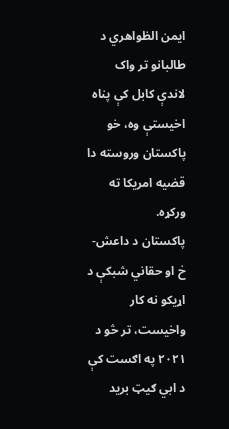ایمن الظواهري د طالبانو تر واک لاندې کابل کې پناه اخیستې وه، خو پاکستان وروسته دا قضیه امریکا ته ورکړه.
پاکستان د داعش-خ او حقاني شبکې د اړیکو نه کار واخیست، تر څو د ۲۰۲۱ په اګست کې د ابي ګیټ برید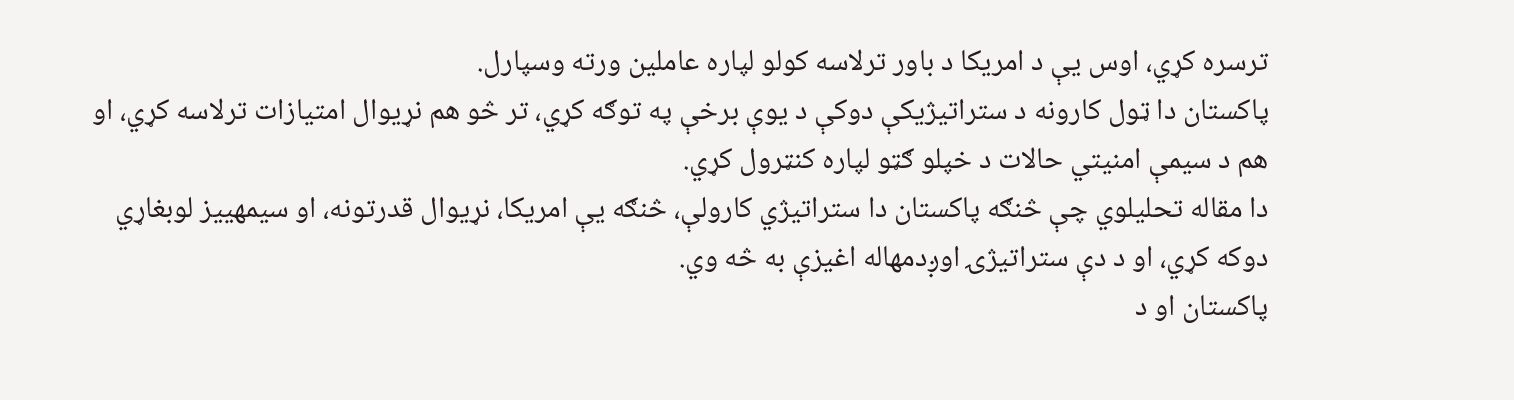ترسره کړي، اوس یې د امریکا د باور ترلاسه کولو لپاره عاملین ورته وسپارل.
پاکستان دا ټول کارونه د ستراتیژیکې دوکې د یوې برخې په توګه کړي، تر څو هم نړیوال امتیازات ترلاسه کړي، او هم د سیمې امنیتي حالات د خپلو ګټو لپاره کنټرول کړي.
دا مقاله تحلیلوي چې څنګه پاکستان دا ستراتیژي کارولې، څنګه یې امریکا، نړیوال قدرتونه، او سیمهییز لوبغاړي دوکه کړي، او د دې ستراتیژۍ اوږدمهاله اغیزې به څه وي.
پاکستان او د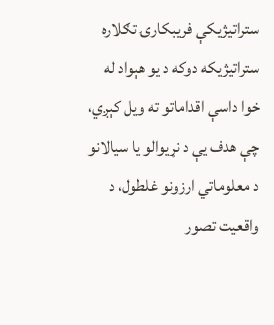ستراتیژیکې فریبکارۍ تګلاره
ستراتیژیکه دوکه د یو هېواد له خوا داسې اقداماتو ته ویل کېږي، چې هدف یې د نړیوالو یا سیالانو د معلوماتي ارزونو غلطول، د واقعیت تصور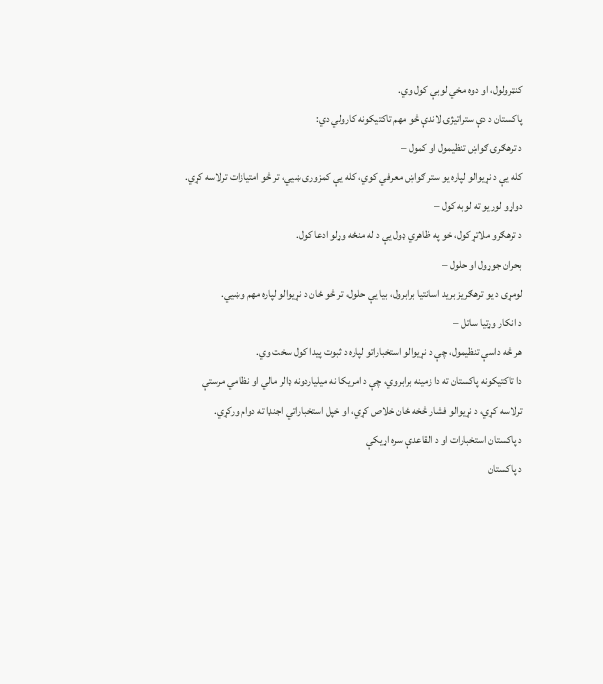کنټرولول، او دوه مخي لوبې کول وي.
پاکستان د دې ستراتیژۍ لاندې څو مهم تاکتیکونه کارولي دي:
د ترهګرۍ ګواښ تنظیمول او کمول –
کله یې د نړیوالو لپاره یو ستر ګواښ معرفي کوي، کله یې کمزوری ښيي، تر څو امتیازات ترلاسه کړي.
دواړو لوریو ته لوبه کول –
د ترهګرو ملاتړ کول، خو په ظاهري ډول یې د له منځه وړلو ادعا کول.
بحران جوړول او حلول –
لومړی د یو ترهګریز برید اسانتیا برابرول، بیا یې حلول، تر څو ځان د نړیوالو لپاره مهم وښيي.
د انکار وړتیا ساتل –
هر څه داسې تنظیمول، چې د نړیوالو استخباراتو لپاره د ثبوت پیدا کول سخت وي.
دا تاکتیکونه پاکستان ته دا زمینه برابروي، چې د امریکا نه میلیاردونه ډالر مالي او نظامي مرستې ترلاسه کړي، د نړیوالو فشار څخه ځان خلاص کړي، او خپل استخباراتي اجنډا ته دوام ورکړي.
د پاکستان استخبارات او د القاعدې سره اړیکې
د پاکستان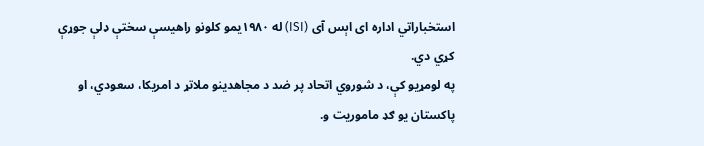استخباراتي اداره ای اېس آی (ISI) له ۱۹۸۰یمو کلونو راهیسې سختې ډلې جوړې کړي دي.
په لومړیو کې، د شوروي اتحاد پر ضد د مجاهدینو ملاتړ د امریکا، سعودي، او پاکستان یو ګډ ماموریت و.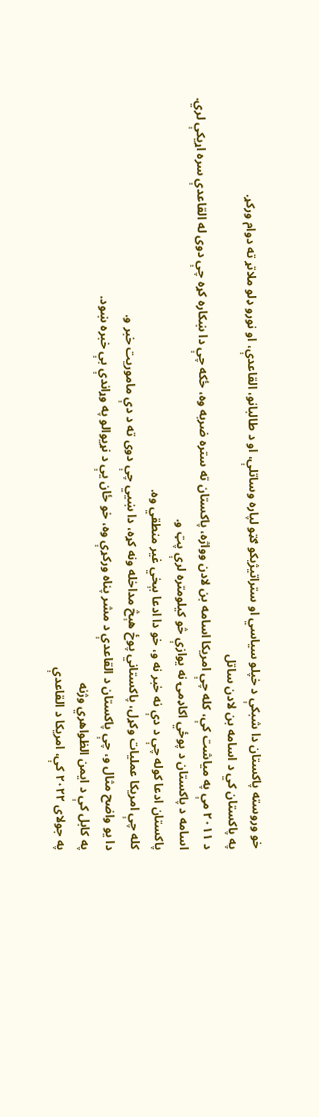خو وروسته پاکستان دا شبکې د خپلو سیاسي او ستراتیژیکو ګټو لپاره وساتلې، او د طالبانو، القاعدې، او نورو ډلو ملاتړ ته دوام ورکړ.
په پاکستان کي د اسامه بن لادن ساتل
د ۲۰۱۱ مې په میاشت کې، کله چې امریکا اسامه بن لادن وواژه، پاکستان ته ستره ضربه وه، ځکه چې دا ښکاره کړه چې دوی له القاعدې سره اړیکې لري.
اسامه د پاکستان د پوځي اکاډمۍ نه یوازې څو کیلومتره لرې پټ و.
پاکستان ادعا کوله چې د دې نه خبر نه و، خو دا ادعا بېخي غیر منطقي وه.
کله چې امریکا عملیات وکړل، پاکستاني پوځ هېڅ مداخله ونه کړه، دا ښيي چې دوی ته د دې ماموریت خبر و.
دا یو واضح مثال و، چې پاکستان د القاعدې د مشر پناه ورکړې وه، خو ځان یې د نړیوالو په وړاندې بې خبره ښود.
په کابل کې د ایمن الظواهري وژنه
په جولای ۲۰۲۲ کې، امریکا د القاعدې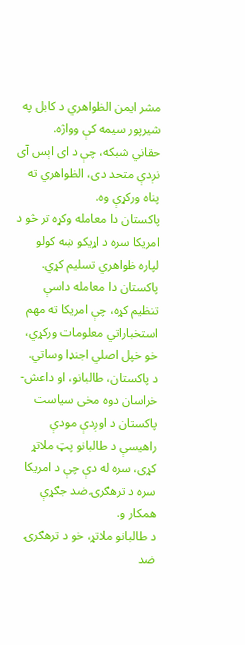مشر ایمن الظواهري د کابل په شیرپور سیمه کې وواژه.
حقاني شبکه، چې د ای اېس آی نږدې متحد دی، الظواهري ته پناه ورکړې وه.
پاکستان دا معامله وکړه تر څو د امریکا سره د اړیکو ښه کولو لپاره ظواهري تسلیم کړي.
پاکستان دا معامله داسې تنظیم کړه، چې امریکا ته مهم استخباراتي معلومات ورکړي، خو خپل اصلي اجنډا وساتي.
د پاکستان، طالبانو، او داعش-خراسان دوه مخی سیاست
پاکستان د اوږدې مودې راهیسې د طالبانو پټ ملاتړ کړی، سره له دې چې د امریکا سره د ترهګرۍ ضد جګړې همکار و.
د طالبانو ملاتړ، خو د ترهګرۍ ضد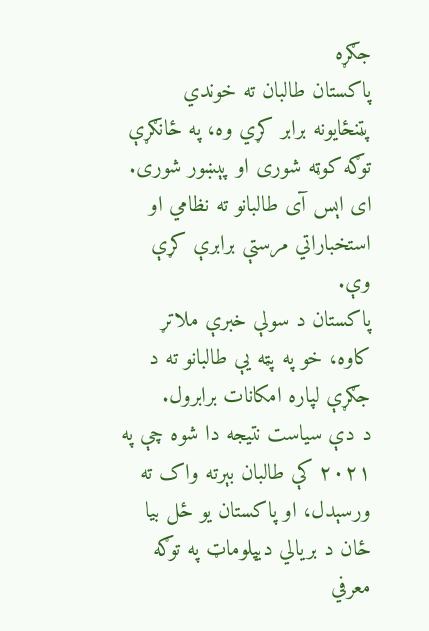جګړه
پاکستان طالبان ته خوندي پټنځایونه برابر کړي وه، په ځانګړې توګه کوټه شوری او پېښور شوری.
ای اېس آی طالبانو ته نظامي او استخباراتي مرستې برابرې کړې وې.
پاکستان د سولې خبرې ملاتړ کاوه، خو په پټه یې طالبانو ته د جګړې لپاره امکانات برابرول.
د دې سیاست نتیجه دا شوه چې په ۲۰۲۱ کې طالبان بېرته واک ته ورسېدل، او پاکستان یو ځل بیا ځان د بریالي دیپلوماټ په توګه معرفي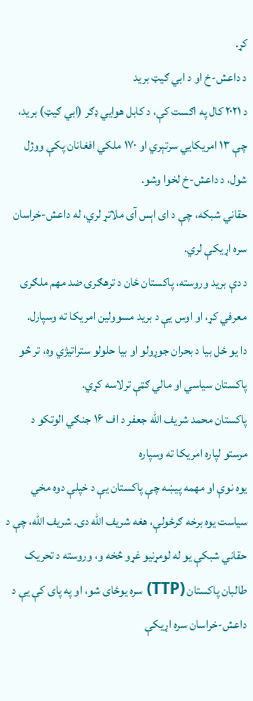کړ.
د داعش-خ او د ابي ګیټ برید
د ۲۰۲۱ کال په اګست کې، د کابل هوايي ډګر (ابي ګیټ) برید، چې ۱۳ امریکایي سرتېري او ۱۷۰ ملکي افغانان پکې ووژل شول، د داعش-خ لخوا وشو.
حقاني شبکه، چې د ای اېس آی ملاتړ لري، له داعش-خراسان سره اړیکې لري.
د دې برید وروسته، پاکستان ځان د ترهګرۍ ضد مهم ملګری معرفي کړ، او اوس یې د برید مسوولین امریکا ته وسپارل.
دا یو ځل بیا د بحران جوړولو او بیا حلولو ستراتیژي وه، تر څو پاکستان سیاسي او مالي ګټې ترلاسه کړي.
پاکستان محمد شریف الله جعفر د اف ۱۶ جنګي الوتکو د مرستو لپاره امریکا ته وسپاره
یوه نوې او مهمه پیښه چې پاکستان یې د خپلې دوه مخي سیاست یوه برخه ګرځولې، هغه شریف الله دی. شریف الله، چې د حقاني شبکې یو له لومړنیو غړو څخه و، وروسته د تحریک طالبان پاکستان (TTP) سره یوځای شو، او په پای کې یې د داعش-خراسان سره اړیکې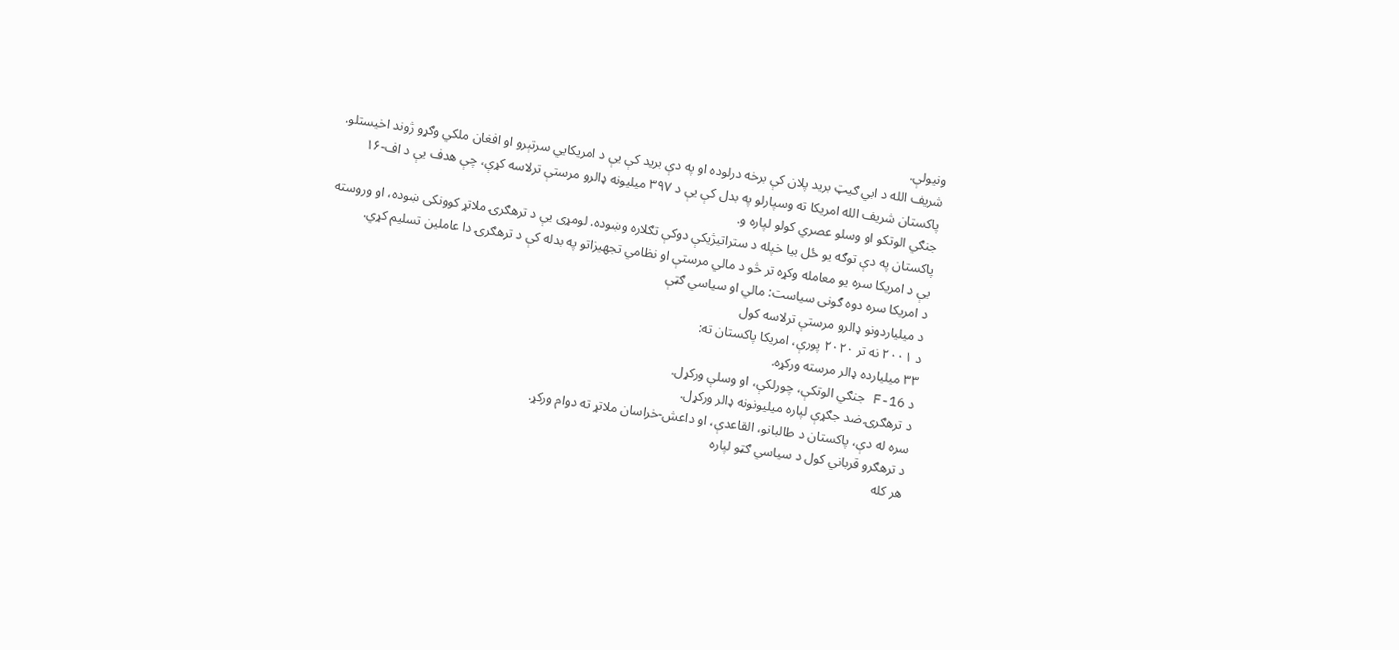ونیولې.
شریف الله د ابي ګیټ برید پلان کې برخه درلوده او په دې برید کې یې د امریکایي سرتېرو او افغان ملکي وګړو ژوند اخیستلو.
پاکستان شریف الله امریکا ته وسپارلو په بدل کې یې د ۳۹۷ میلیونه ډالرو مرستې ترلاسه کړې، چې هدف یې د اف-۱۶ جنګي الوتکو او وسلو عصري کولو لپاره و.
پاکستان په دې توګه یو ځل بیا خپله د ستراتیژیکې دوکې تګلاره وښوده. لومړی یې د ترهګرۍ ملاتړ کوونکی ښوده، او وروسته یې د امریکا سره یو معامله وکړه تر څو د مالي مرستې او نظامي تجهیزاتو په بدله کې د ترهګرۍ دا عاملین تسلیم کړي.
د امریکا سره دوه ګونی سیاست: مالي او سیاسي ګټې
د میلیاردونو ډالرو مرستې ترلاسه کول
د ۲۰۰۱ نه تر ۲۰۲۰ پورې، امریکا پاکستان ته:
۳۳ میلیارده ډالر مرسته ورکړه.
د F-16 جنګي الوتکې، چورلکې، او وسلې ورکړل.
د ترهګرۍ ضد جګړې لپاره میلیونونه ډالر ورکړل.
سره له دې، پاکستان د طالبانو، القاعدې، او داعش-خراسان ملاتړ ته دوام ورکړ.
د ترهګرو قرباني کول د سیاسي ګټو لپاره
هر کله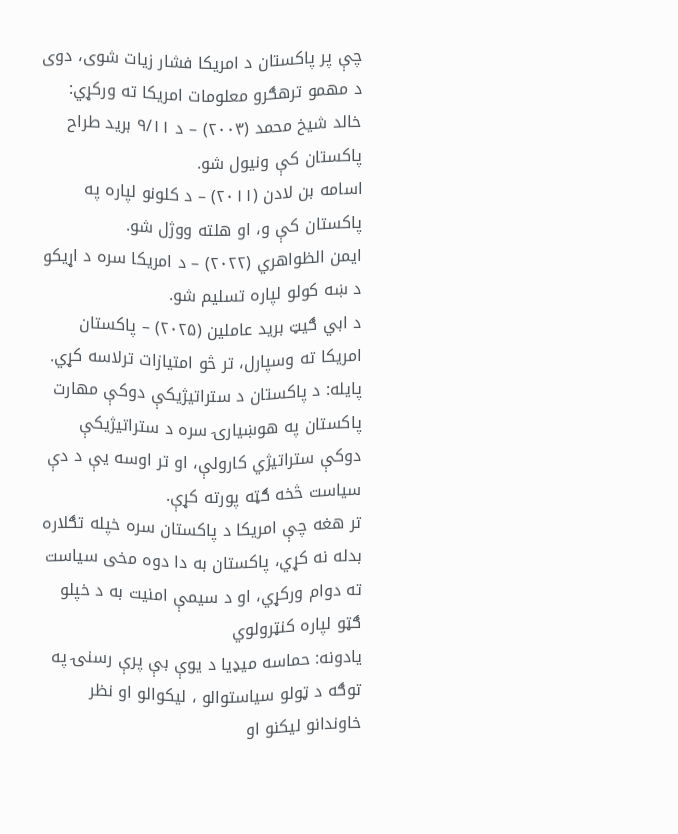چې پر پاکستان د امریکا فشار زیات شوی، دوی د مهمو ترهګرو معلومات امریکا ته ورکړي:
خالد شیخ محمد (۲۰۰۳) – د ۹/۱۱ برید طراح پاکستان کې ونیول شو.
اسامه بن لادن (۲۰۱۱) – د کلونو لپاره په پاکستان کې و، او هلته ووژل شو.
ایمن الظواهري (۲۰۲۲) – د امریکا سره د اړیکو د ښه کولو لپاره تسلیم شو.
د ابي ګیټ برید عاملین (۲۰۲۵) – پاکستان امریکا ته وسپارل، تر څو امتیازات ترلاسه کړي.
پایله: د پاکستان د ستراتیژیکې دوکې مهارت
پاکستان په هوښیارۍ سره د ستراتیژیکې دوکې ستراتیژي کارولې، او تر اوسه یې د دې سیاست څخه ګټه پورته کړې.
تر هغه چې امریکا د پاکستان سره خپله تګلاره بدله نه کړي، پاکستان به دا دوه مخی سیاست ته دوام ورکړي، او د سیمې امنیت به د خپلو ګټو لپاره کنټرولوي
یادونه: حماسه میډیا د یوې بې پرې رسنۍ په توګه د ټولو سیاستوالو ، لیکوالو او نظر خاوندانو لیکنو او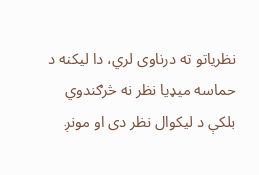نظریاتو ته درناوی لري، دا لیکنه د حماسه میډیا نظر نه څرګندوي بلکې د لیکوال نظر دی او مونږ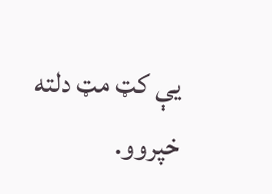یې کټ مټ دلته خپروو.